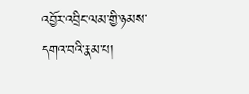འབྱོར་འབྲིང་ལམ་གྱི་ཉམས་དགའ་བའི་རྣམ་པ།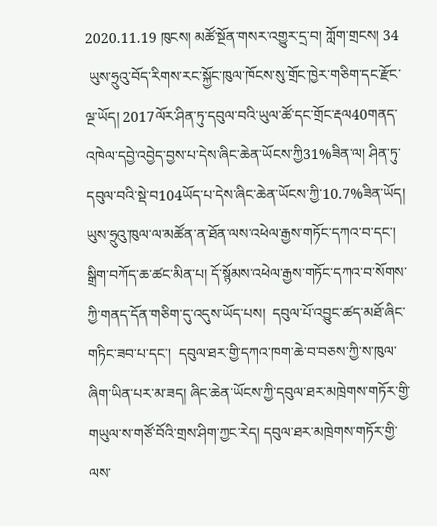2020.11.19 ཁུངས། མཚོ་སྔོན་གསར་འགྱུར་དྲ་བ། ཀློག་གྲངས། 34
 ཡུས་ཧྲུའུ་བོད་རིགས་རང་སྐྱོང་ཁུལ་ཁོངས་སུ་གྲོང་ཁྱེར་གཅིག་དང་རྫོང་ལྔ་ཡོད། 2017ལོར་ཤིན་ཏུ་དབུལ་བའི་ཡུལ་ཚོ་དང་གྲོང་རྡལ40གནད་འཁེལ་དབྱེ་འབྱེད་བྱས་པ་དེས་ཞིང་ཆེན་ཡོངས་ཀྱི31%ཟིན་ལ། ཤིན་ཏུ་དབུལ་བའི་སྡེ་བ104ཡོད་པ་དེས་ཞིང་ཆེན་ཡོངས་ཀྱི་10.7%ཟིན་ཡོད། ཡུས་ཧྲུའུ་ཁུལ་ལ་མཚོན་ན་ཐོན་ལས་འཕེལ་རྒྱས་གཏོང་དཀའ་བ་དང་། སྒྲིག་བཀོད་ཆ་ཚང་མིན་པ། དོ་སྙོམས་འཕེལ་རྒྱས་གཏོང་དཀའ་བ་སོགས་ཀྱི་གནད་དོན་གཅིག་དུ་འདུས་ཡོད་པས།  དབུལ་པོ་འབྱུང་ཚད་མཐོ་ཞིང་གཏིང་ཟབ་པ་དང་།  དབུལ་ཐར་གྱི་དཀའ་ཁག་ཆེ་བ་བཅས་ཀྱི་ས་ཁུལ་ཞིག་ཡིན་པར་མ་ཟད། ཞིང་ཆེན་ཡོངས་ཀྱི་དབུལ་ཐར་མཁྲེགས་གཏོར་གྱི་གཡུལ་ས་གཙོ་བོའི་གྲས་ཤིག་ཀྱང་རེད། དབུལ་ཐར་མཁྲེགས་གཏོར་གྱི་ལས་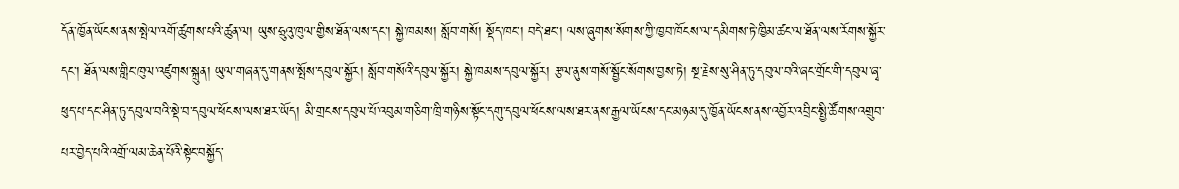དོན་ཁྱོན་ཡོངས་ནས་སྤེལ་འགོ་ཚུགས་པའི་ཚུན་ལ། ཡུས་ཧྲུའུ་ཁུལ་གྱིས་ཐོན་ལས་དང་། སྐྱེ་ཁམས། སློབ་གསོ། སྡོད་ཁང་། བདེ་ཐང་། ལས་ཞུགས་སོགས་ཀྱི་ཁྱབ་ཁོངས་ལ་དམིགས་ཏེ་ཁྱིམ་ཚང་ལ་ཐོན་ལས་རོགས་སྐྱོར་དང་། ཐོན་ལས་གླིང་ཁུལ་འཛུགས་སྐྲུན། ཡུལ་གཞན་དུ་གནས་སྤོས་དབུལ་སྐྱོར། སློབ་གསོའི་དབུལ་སྐྱོར། སྐྱེ་ཁམས་དབུལ་སྐྱོར། རྩལ་ནུས་གསོ་སྦྱོང་སོགས་བྱས་ཏེ། སྔ་རྗེས་སུ་ཤིན་ཏུ་དབུལ་བའི་ཞང་གྲོང་གི་དབུལ་ཞྭ་ཕུད་པ་དང་ཤིན་ཏུ་དབུལ་བའི་སྡེ་བ་དབུལ་ཕོངས་ལས་ཐར་ཡོད། མི་གྲངས་དབུལ་པོ་འབུམ་གཅིག་ཁྲི་གཉིས་སྟོང་དགུ་དབུལ་ཕོངས་ལས་ཐར་ནས་རྒྱལ་ཡོངས་དང་མཉམ་དུ་ཁྱོན་ཡོངས་ནས་འབྱོར་འབྲིང་སྤྱི་ཚོགས་འགྲུབ་པར་བྱེད་པའི་འགྲོ་ལམ་ཆེན་པོའི་སྟེང་བསྐྱོད་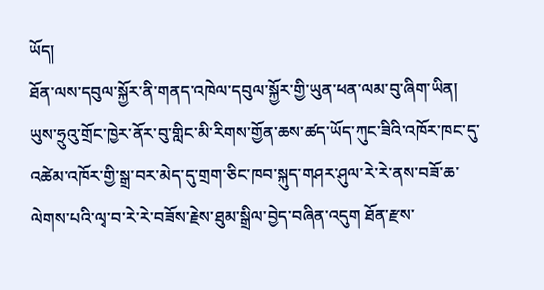ཡོད།
ཐོན་ལས་དབུལ་སྐྱོར་ནི་གནད་འཁེལ་དབུལ་སྐྱོར་གྱི་ཡུན་ཕན་ལམ་བུ་ཞིག་ཡིན།
ཡུས་ཧྲུའུ་གྲོང་ཁྱེར་ནོར་བུ་གླིང་མི་རིགས་གྱོན་ཆས་ཚད་ཡོད་ཀུང་ཟིའི་འཁོར་ཁང་དུ་འཚེམ་འཁོར་གྱི་སྒྲ་བར་མེད་དུ་གྲག་ཅིང་ཁབ་སྐུད་གཤར་ཤུལ་རེ་རེ་ནས་བཟོ་ཆ་ལེགས་པའི་ལྭ་བ་རེ་རེ་བཟོས་རྗེས་ཐུམ་སྒྲིལ་བྱེད་བཞིན་འདུག ཐོན་རྫས་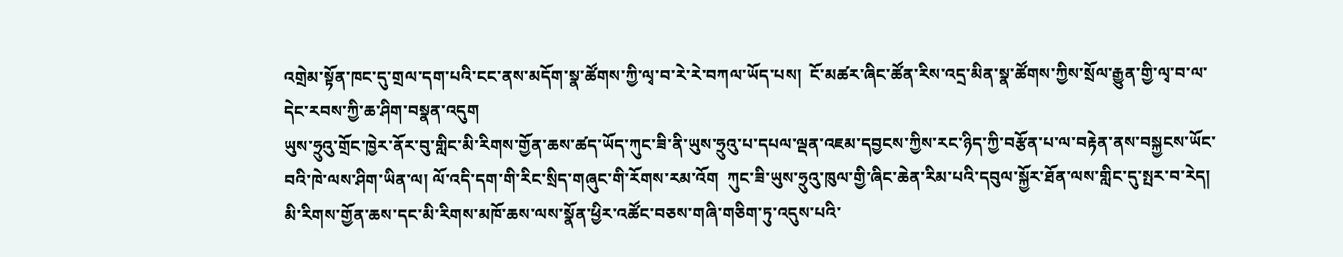འགྲེམ་སྟོན་ཁང་དུ་གྲལ་དག་པའི་ངང་ནས་མདོག་སྣ་ཚོགས་ཀྱི་ལྭ་བ་རེ་རེ་བཀལ་ཡོད་པས།  ངོ་མཚར་ཞིང་ཚོན་རིས་འདྲ་མིན་སྣ་ཚོགས་ཀྱིས་སྲོལ་རྒྱུན་གྱི་ལྭ་བ་ལ་དེང་རབས་ཀྱི་ཆ་ཤིག་བསྣན་འདུག
ཡུས་ཧྲུའུ་གྲོང་ཁྱེར་ནོར་བུ་གླིང་མི་རིགས་གྱོན་ཆས་ཚད་ཡོད་ཀུང་ཟི་ནི་ཡུས་ཧྲུའུ་པ་དཔལ་ལྡན་འཇམ་དབྱངས་ཀྱིས་རང་ཉིད་ཀྱི་བརྩོན་པ་ལ་བརྟེན་ནས་བསྐྱངས་ཡོང་བའི་ཁེ་ལས་ཤིག་ཡིན་ལ། ལོ་འདི་དག་གི་རིང་སྲིད་གཞུང་གི་རོགས་རམ་འོག  ཀུང་ཟི་ཡུས་ཧྲུའུ་ཁུལ་གྱི་ཞིང་ཆེན་རིམ་པའི་དབུལ་སྐྱོར་ཐོན་ལས་གླིང་དུ་སྤར་བ་རེད། མི་རིགས་གྱོན་ཆས་དང་མི་རིགས་མཁོ་ཆས་ལས་སྣོན་ཕྱིར་འཚོང་བཅས་གཞི་གཅིག་ཏུ་འདུས་པའི་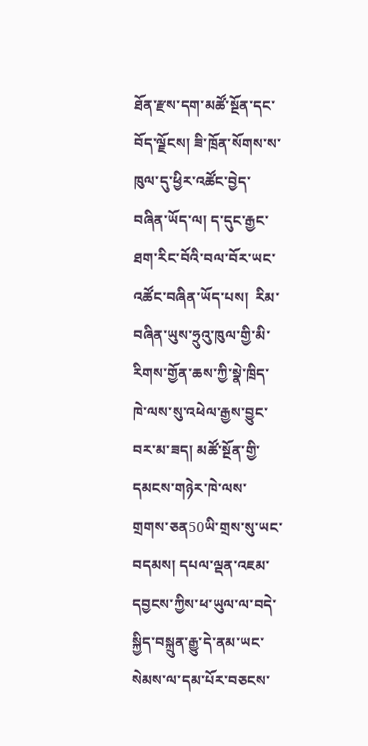ཐོན་རྫས་དག་མཚོ་སྔོན་དང་བོད་ལྗོངས། ཟི་ཁྲོན་སོགས་ས་ཁུལ་དུ་ཕྱིར་འཚོང་བྱེད་བཞིན་ཡོད་ལ། ད་དུང་རྒྱང་ཐག་རིང་བོའི་བལ་བོར་ཡང་འཚོང་བཞིན་ཡོད་པས།  རིམ་བཞིན་ཡུས་ཧྲུའུ་ཁུལ་གྱི་མི་རིགས་གྱོན་ཆས་ཀྱི་སྣེ་ཁྲིད་ཁེ་ལས་སུ་འཕེལ་རྒྱས་བྱུང་བར་མ་ཟད། མཚོ་སྔོན་གྱི་དམངས་གཉེར་ཁེ་ལས་གྲགས་ཅན50ཡི་གྲས་སུ་ཡང་བདམས། དཔལ་ལྡན་འཇམ་དབྱངས་ཀྱིས་ཕ་ཡུལ་ལ་བདེ་སྐྱིད་བསྐྲུན་རྒྱུ་དེ་ནམ་ཡང་སེམས་ལ་དམ་པོར་བཅངས་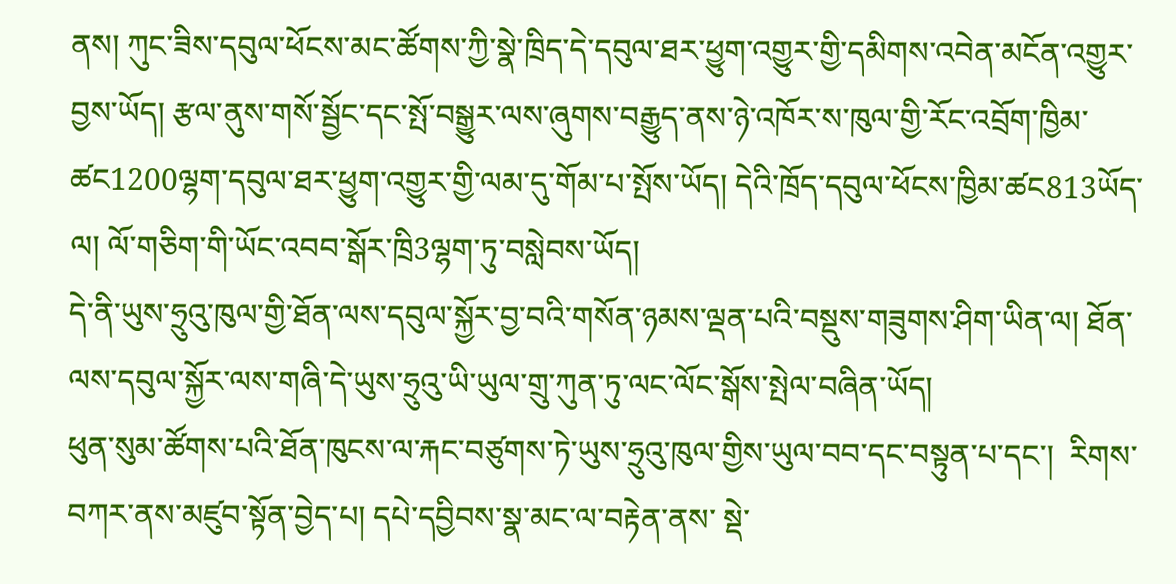ནས། ཀུང་ཟིས་དབུལ་ཕོངས་མང་ཚོགས་ཀྱི་སྣེ་ཁྲིད་དེ་དབུལ་ཐར་ཕྱུག་འགྱུར་གྱི་དམིགས་འབེན་མངོན་འགྱུར་བྱས་ཡོད། རྩལ་ནུས་གསོ་སྦྱོང་དང་སྤོ་བསྒྱུར་ལས་ཞུགས་བརྒྱུད་ནས་ཉེ་འཁོར་ས་ཁུལ་གྱི་རོང་འབྲོག་ཁྱིམ་ཚང1200ལྷག་དབུལ་ཐར་ཕྱུག་འགྱུར་གྱི་ལམ་དུ་གོམ་པ་སྤོས་ཡོད། དེའི་ཁྲོད་དབུལ་ཕོངས་ཁྱིམ་ཚང813ཡོད་ལ། ལོ་གཅིག་གི་ཡོང་འབབ་སྒོར་ཁྲི3ལྷག་ཏུ་བསླེབས་ཡོད།
དེ་ནི་ཡུས་ཧྲུའུ་ཁུལ་གྱི་ཐོན་ལས་དབུལ་སྐྱོར་བྱ་བའི་གསོན་ཉམས་ལྡན་པའི་བསྡུས་གཟུགས་ཤིག་ཡིན་ལ། ཐོན་ལས་དབུལ་སྐྱོར་ལས་གཞི་དེ་ཡུས་ཧྲུའུ་ཡི་ཡུལ་གྲུ་ཀུན་ཏུ་ལང་ལོང་སྒོས་སྤེལ་བཞིན་ཡོད།
ཕུན་སུམ་ཚོགས་པའི་ཐོན་ཁུངས་ལ་རྐང་བཙུགས་ཏེ་ཡུས་ཧྲུའུ་ཁུལ་གྱིས་ཡུལ་བབ་དང་བསྟུན་པ་དང་།  རིགས་བཀར་ནས་མཛུབ་སྟོན་བྱེད་པ། དཔེ་དབྱིབས་སྣ་མང་ལ་བརྟེན་ནས་ སྡེ་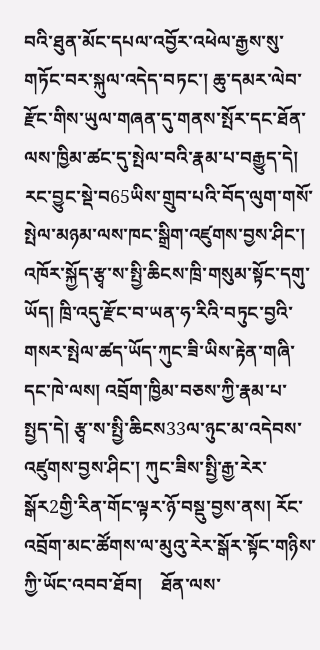བའི་ཐུན་མོང་དཔལ་འབྱོར་འཕེལ་རྒྱས་སུ་གཏོང་བར་སྐུལ་འདེད་བཏང་། ཆུ་དམར་ལེབ་རྫོང་གིས་ཡུལ་གཞན་དུ་གནས་སྤོར་དང་ཐོན་ལས་ཁྱིམ་ཚང་དུ་སྤེལ་བའི་རྣམ་པ་བརྒྱུད་དེ།  རང་བྱུང་སྡེ་བ65ཡིས་གྲུབ་པའི་བོད་ལུག་གསོ་སྤེལ་མཉམ་ལས་ཁང་སྒྲིག་འཛུགས་བྱས་ཤིང་། འཁོར་སྐྱོད་རྩྭ་ས་སྤྱི་ཆིངས་ཁྲི་གསུམ་སྟོང་དགུ་ཡོད། ཁྲི་འདུ་རྫོང་བ་ཡན་ཧ་རིའི་བཏུང་བྱའི་གསར་སྤེལ་ཚད་ཡོད་ཀུང་ཟི་ཡིས་རྟེན་གཞི་དང་ཁེ་ལས། འབྲོག་ཁྱིམ་བཅས་ཀྱི་རྣམ་པ་སྤྱད་དེ། རྩྭ་ས་སྤྱི་ཆིངས33ལ་ཉུང་མ་འདེབས་འཛུགས་བྱས་ཤིང་། ཀུང་ཟིས་སྤྱི་རྒྱ་རེར་སྒོར2གྱི་རིན་གོང་ལྟར་ཉོ་བསྡུ་བྱས་ནས། རོང་འབྲོག་མང་ཚོགས་ལ་མུའུ་རེར་སྒོར་སྟོང་གཉིས་ཀྱི་ཡོང་འབབ་ཐོབ།    ཐོན་ལས་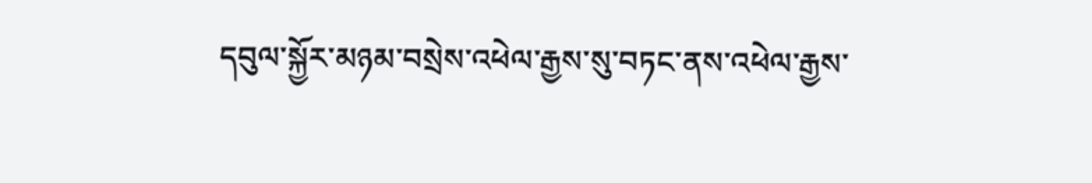དབུལ་སྐྱོར་མཉམ་བསྲེས་འཕེལ་རྒྱས་སུ་བཏང་ནས་འཕེལ་རྒྱས་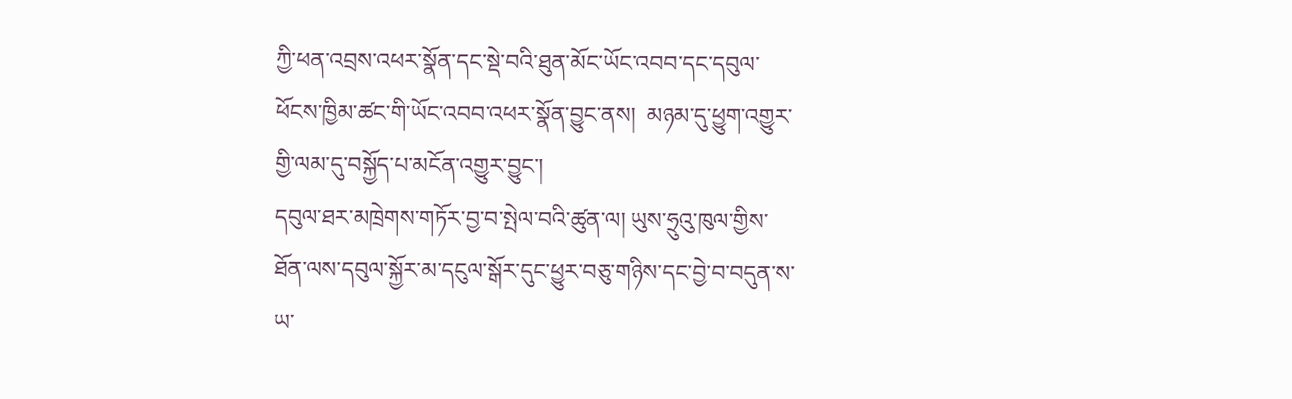ཀྱི་ཕན་འབྲས་འཕར་སྣོན་དང་སྡེ་བའི་ཐུན་མོང་ཡོང་འབབ་དང་དབུལ་ཕོངས་ཁྱིམ་ཚང་གི་ཡོང་འབབ་འཕར་སྣོན་བྱུང་ནས།  མཉམ་དུ་ཕྱུག་འགྱུར་གྱི་ལམ་དུ་བསྐྱོད་པ་མངོན་འགྱུར་བྱུང་།
དབུལ་ཐར་མཁྲེགས་གཏོར་བྱ་བ་སྤེལ་བའི་ཚུན་ལ། ཡུས་ཧྲུའུ་ཁུལ་གྱིས་ཐོན་ལས་དབུལ་སྐྱོར་མ་དངུལ་སྒོར་དུང་ཕྱུར་བཅུ་གཉིས་དང་བྱེ་བ་བདུན་ས་ཡ་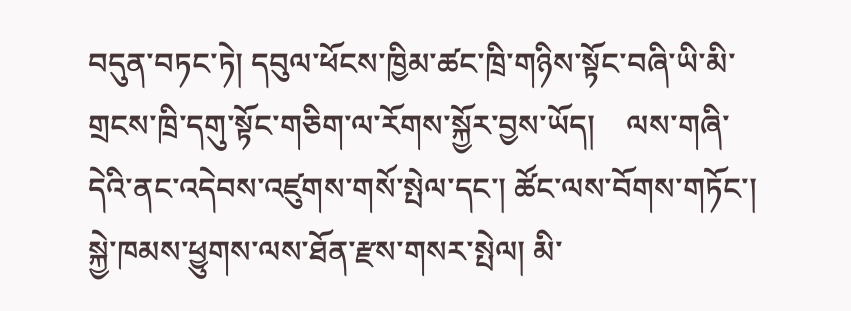བདུན་བཏང་ཏེ། དབུལ་ཕོངས་ཁྱིམ་ཚང་ཁྲི་གཉིས་སྟོང་བཞི་ཡི་མི་གྲངས་ཁྲི་དགུ་སྟོང་གཅིག་ལ་རོགས་སྐྱོར་བྱས་ཡོད།    ལས་གཞི་དེའི་ནང་འདེབས་འཛུགས་གསོ་སྤེལ་དང་། ཚོང་ལས་བོགས་གཏོང་།  སྐྱེ་ཁམས་ཕྱུགས་ལས་ཐོན་རྫས་གསར་སྤེལ། མི་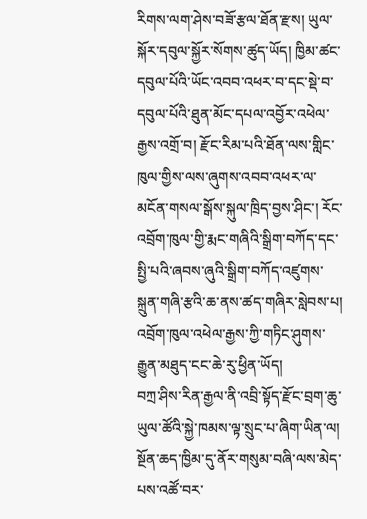རིགས་ལག་ཤེས་བཟོ་རྩལ་ཐོན་རྫས། ཡུལ་སྐོར་དབུལ་སྐྱོར་སོགས་ཚུད་ཡོད། ཁྱིམ་ཚང་དབུལ་པོའི་ཡོང་འབབ་འཕར་བ་དང་སྡེ་བ་དབུལ་པོའི་ཐུན་མོང་དཔལ་འབྱོར་འཕེལ་རྒྱས་འགྲོ་བ། རྫོང་རིམ་པའི་ཐོན་ལས་གླིང་ཁུལ་གྱིས་ལས་ཞུགས་འབབ་འཕར་ལ་མངོན་གསལ་སྒོས་སྐུལ་ཁྲིད་བྱས་ཤིང་། རོང་འབྲོག་ཁུལ་གྱི་རྨང་གཞིའི་སྒྲིག་བཀོད་དང་སྤྱི་པའི་ཞབས་ཞུའི་སྒྲིག་བཀོད་འཛུགས་སྐྲུན་གཞི་རྩའི་ཆ་ནས་ཚད་གཞིར་སླེབས་པ། འབྲོག་ཁུལ་འཕེལ་རྒྱས་ཀྱི་གཏིང་ཤུགས་རྒྱུན་མཐུད་ངང་ཆེ་རུ་ཕྱིན་ཡོད།
བཀྲ་ཤིས་རིན་རྒྱལ་ནི་འབྲི་སྟོད་རྫོང་བྲག་ཆུ་ཡུལ་ཚོའི་སྐྱེ་ཁམས་ལྟ་སྲུང་པ་ཞིག་ཡིན་ལ།   སྔོན་ཆད་ཁྱིམ་དུ་ནོར་གསུམ་བཞི་ལས་མེད་པས་འཚོ་བར་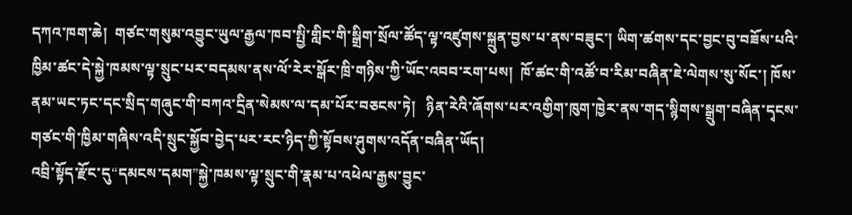དཀའ་ཁག་ཆེ།  གཙང་གསུམ་འབྱུང་ཡུལ་རྒྱལ་ཁབ་སྤྱི་གླིང་གི་སྒྲིག་སྲོལ་ཚོད་ལྟ་འཛུགས་སྐྲུན་བྱས་པ་ནས་བཟུང་། ཡིག་ཚགས་དང་བྱང་བུ་བཟོས་པའི་ཁྱིམ་ཚང་དེ་སྐྱེ་ཁམས་ལྟ་སྲུང་པར་བདམས་ནས་ལོ་རེར་སྒོར་ཁྲི་གཉིས་ཀྱི་ཡོང་འབབ་རག་པས།  ཁོ་ཚང་གི་འཚོ་བ་རིམ་བཞིན་ཇེ་ལེགས་སུ་སོང་། ཁོས་ནམ་ཡང་ཏང་དང་སྲིད་གཞུང་གི་བཀའ་དྲིན་སེམས་ལ་དམ་པོར་བཅངས་ཏེ།   ཉིན་རེའི་ཞོགས་པར་འགྱིག་ཁུག་ཁྱེར་ནས་གད་སྙིགས་སྒྲུག་བཞིན་དྭངས་གཙང་གི་ཁྱིམ་གཞིས་འདི་སྲུང་སྐྱོབ་བྱེད་པར་རང་ཉིད་ཀྱི་སྟོབས་ཤུགས་འདོན་བཞིན་ཡོད།
འབྲི་སྟོད་རྫོང་དུ“དམངས་དམག”སྐྱེ་ཁམས་ལྟ་སྲུང་གི་རྣམ་པ་འཕེལ་རྒྱས་བྱུང་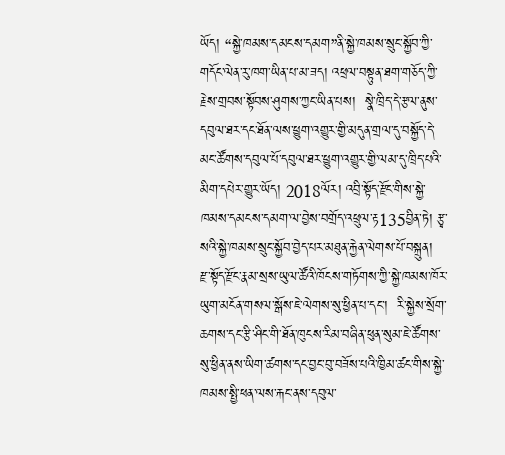ཡོད། “སྐྱེ་ཁམས་དམངས་དམག”ནི་སྐྱེ་ཁམས་སྲུང་སྐྱོབ་ཀྱི་གདོང་ལེན་རུ་ཁག་ཡིན་པ་མ་ཟད། འཕྲལ་བསྟུན་ཐག་གཅོད་ཀྱི་རྗེས་གྲབས་སྟོབས་ཤུགས་ཀྱང་ཡིན་པས།  སྣེ་ཁྲིད་དེ་རྩལ་ནུས་དབུལ་ཐར་དང་ཐོན་ལས་ཕྱུག་འགྱུར་གྱི་མདུན་གྲལ་དུ་བསྐྱོད་དེ་མང་ཚོགས་དབུལ་པོ་དབུལ་ཐར་ཕྱུག་འགྱུར་གྱི་ལམ་དུ་ཁྲིད་པའི་མིག་དཔེར་གྱུར་ཡོད། 2018ལོར། འབྲི་སྟོད་རྫོང་གིས་སྐྱེ་ཁམས་དམངས་དམག་ལ་བྱེས་བགྲོད་འཕྲུལ་རྟ135བྱིན་ཏེ། རྩྭ་སའི་སྐྱེ་ཁམས་སྲུང་སྐྱོབ་བྱེད་པར་མཐུན་རྐྱེན་ལེགས་པོ་བསྐྲུན།
རྫ་སྟོད་རྫོང་རྣམ་སྲས་ཡུལ་ཚོའི་ཁོངས་གཏོགས་ཀྱི་སྐྱེ་ཁམས་ཁོར་ཡུག་མངོན་གསལ་སྒོས་ཇེ་ལེགས་སུ་ཕྱིན་པ་དང་།  རི་སྐྱེས་སྲོག་ཆགས་དང་རྩི་ཤིང་གི་ཐོན་ཁུངས་རིམ་བཞིན་ཕུན་སུམ་ཇེ་ཚོགས་སུ་ཕྱིན་ནས་ཡིག་ཚགས་དང་བྱང་བུ་བཟོས་པའི་ཁྱིམ་ཚང་གིས་སྐྱེ་ཁམས་སྤྱི་ཕན་ལས་རྐང་ནས་དབུལ་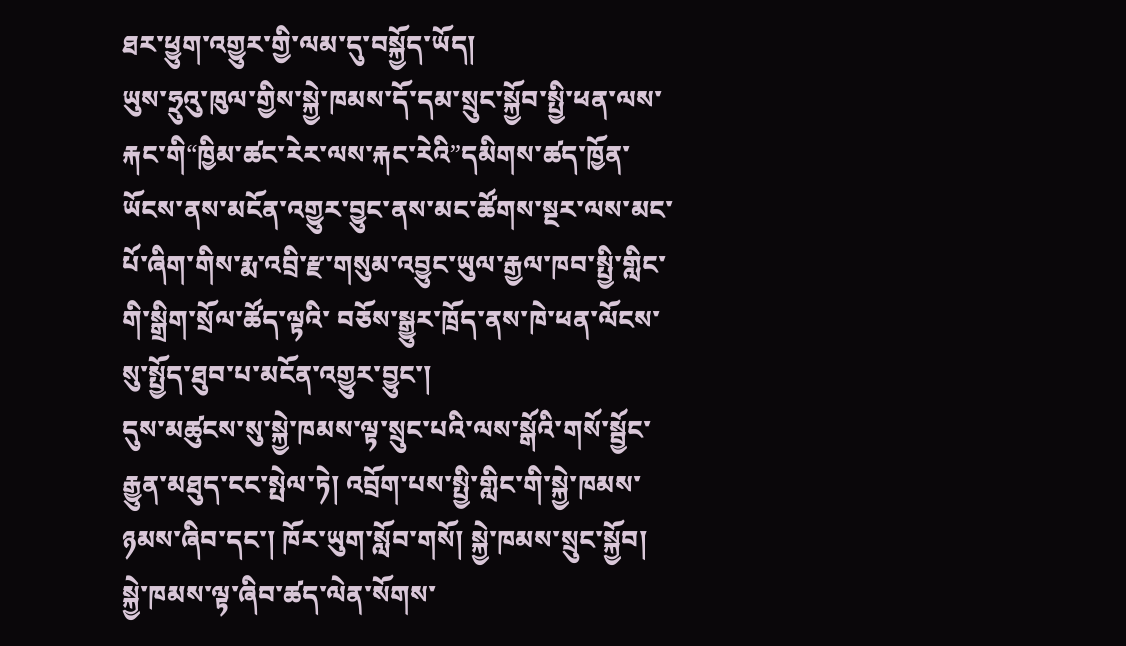ཐར་ཕྱུག་འགྱུར་གྱི་ལམ་དུ་བསྐྱོད་ཡོད།
ཡུས་ཧྲུའུ་ཁུལ་གྱིས་སྐྱེ་ཁམས་དོ་དམ་སྲུང་སྐྱོབ་སྤྱི་ཕན་ལས་རྐང་གི“ཁྱིམ་ཚང་རེར་ལས་རྐང་རེའི”དམིགས་ཚད་ཁྱོན་ཡོངས་ནས་མངོན་འགྱུར་བྱུང་ནས་མང་ཚོགས་སྔར་ལས་མང་པོ་ཞིག་གིས་རྨ་འབྲི་རྫ་གསུམ་འབྱུང་ཡུལ་རྒྱལ་ཁབ་སྤྱི་གླིང་གི་སྒྲིག་སྲོལ་ཚོད་ལྟའི་ བཅོས་སྒྱུར་ཁྲོད་ནས་ཁེ་ཕན་ལོངས་སུ་སྤྱོད་ཐུབ་པ་མངོན་འགྱུར་བྱུང་།
དུས་མཚུངས་སུ་སྐྱེ་ཁམས་ལྟ་སྲུང་པའི་ལས་སྒོའི་གསོ་སྦྱོང་རྒྱུན་མཐུད་ངང་སྤེལ་ཏེ། འབྲོག་པས་སྤྱི་གླིང་གི་སྐྱེ་ཁམས་ཉམས་ཞིབ་དང་། ཁོར་ཡུག་སློབ་གསོ། སྐྱེ་ཁམས་སྲུང་སྐྱོབ།  སྐྱེ་ཁམས་ལྟ་ཞིབ་ཚད་ལེན་སོགས་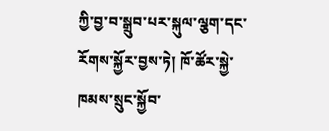ཀྱི་བྱ་བ་སྒྲུབ་པར་སྐུལ་ལྕག་དང་རོགས་སྐྱོར་བྱས་ཏེ། ཁོ་ཚོར་སྐྱེ་ཁམས་སྲུང་སྐྱོབ་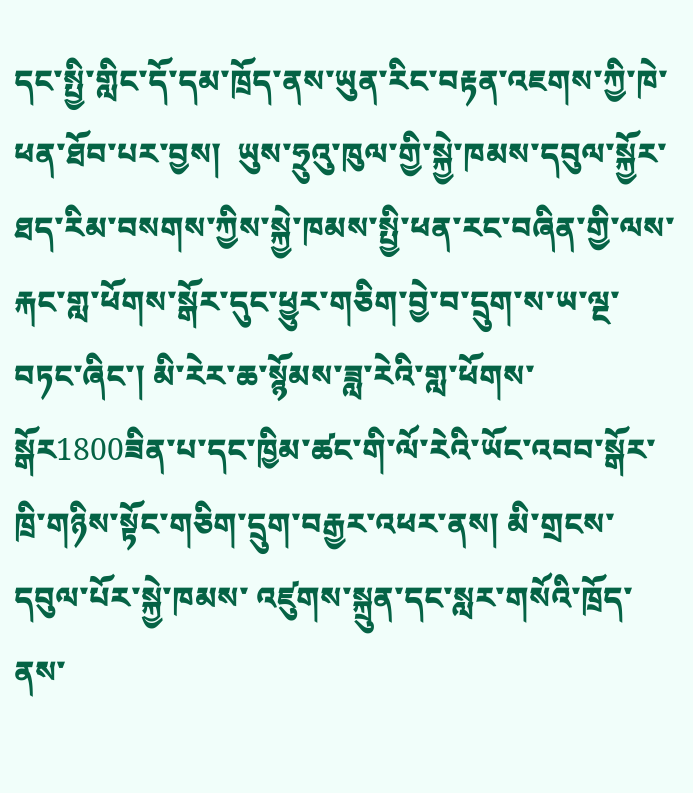དང་སྤྱི་གླིང་དོ་དམ་ཁྲོད་ནས་ཡུན་རིང་བརྟན་འཇགས་ཀྱི་ཁེ་ཕན་ཐོབ་པར་བྱས།  ཡུས་ཧྲུའུ་ཁུལ་གྱི་སྐྱེ་ཁམས་དབུལ་སྐྱོར་ཐད་རིམ་བསགས་ཀྱིས་སྐྱེ་ཁམས་སྤྱི་ཕན་རང་བཞིན་གྱི་ལས་རྐང་གླ་ཕོགས་སྒོར་དུང་ཕྱུར་གཅིག་བྱེ་བ་དྲུག་ས་ཡ་ལྔ་བཏང་ཞིང་། མི་རེར་ཆ་སྙོམས་ཟླ་རེའི་གླ་ཕོགས་སྒོར1800ཟིན་པ་དང་ཁྱིམ་ཚང་གི་ལོ་རེའི་ཡོང་འབབ་སྒོར་ཁྲི་གཉིས་སྟོང་གཅིག་དྲུག་བརྒྱར་འཕར་ནས། མི་གྲངས་དབུལ་པོར་སྐྱེ་ཁམས་ འཛུགས་སྐྲུན་དང་སླར་གསོའི་ཁྲོད་ནས་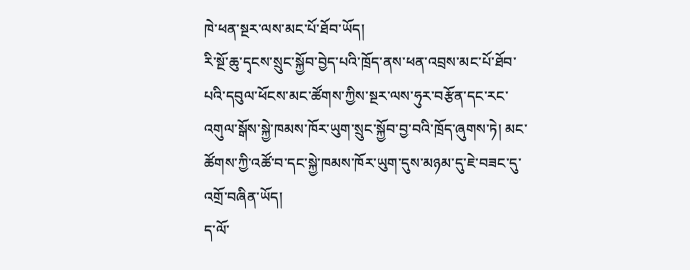ཁེ་ཕན་སྔར་ལས་མང་པོ་ཐོབ་ཡོད།
རི་སྔོ་ཆུ་དྭངས་སྲུང་སྐྱོབ་བྱེད་པའི་ཁྲོད་ནས་ཕན་འབྲས་མང་པོ་ཐོབ་པའི་དབུལ་ཕོངས་མང་ཚོགས་ཀྱིས་སྔར་ལས་ཧུར་བརྩོན་དང་རང་འགུལ་སྒོས་སྐྱེ་ཁམས་ཁོར་ཡུག་སྲུང་སྐྱོབ་བྱ་བའི་ཁྲོད་ཞུགས་ཏེ། མང་ཚོགས་ཀྱི་འཚོ་བ་དང་སྐྱེ་ཁམས་ཁོར་ཡུག་དུས་མཉམ་དུ་ཇེ་བཟང་དུ་འགྲོ་བཞིན་ཡོད།
ད་ལོ་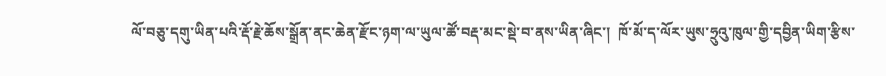ལོ་བཅུ་དགུ་ཡིན་པའི་རྡོ་རྗེ་ཆོས་སྒྲོན་ནང་ཆེན་རྫོང་ཉག་ལ་ཡུལ་ཚོ་བརྡ་མང་སྡེ་བ་ནས་ཡིན་ཞིང་།  ཁོ་མོ་ད་ལོར་ཡུས་ཧྲུའུ་ཁུལ་གྱི་དབྱིན་ཡིག་རྩིས་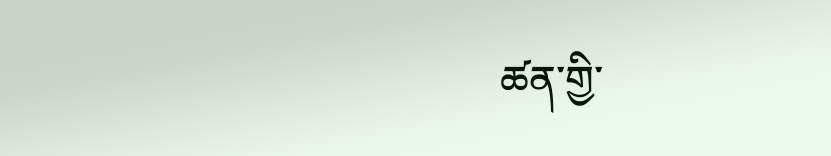ཚན་གྱི་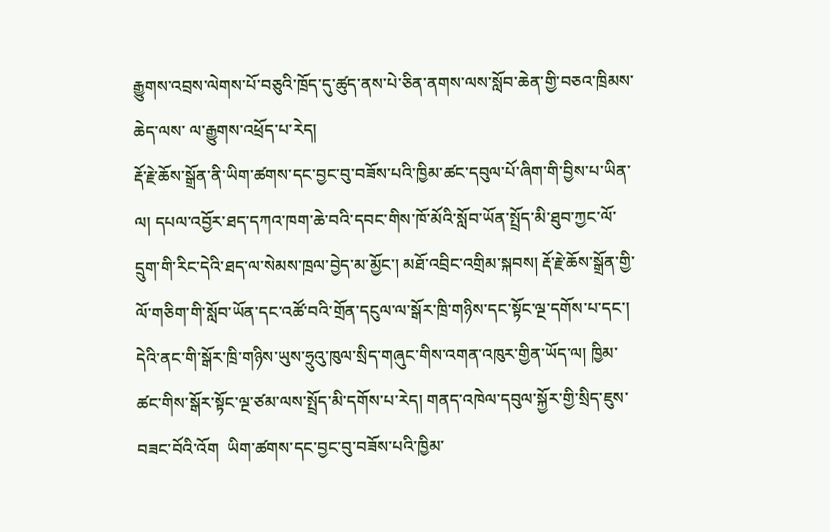རྒྱུགས་འབྲས་ལེགས་པོ་བཅུའི་ཁྲོད་དུ་ཚུད་ནས་པེ་ཅིན་ནགས་ལས་སློབ་ཆེན་གྱི་བཅའ་ཁྲིམས་ཆེད་ལས་ ལ་རྒྱུགས་འཕྲོད་པ་རེད།
རྡོ་རྗེ་ཆོས་སྒྲོན་ནི་ཡིག་ཚགས་དང་བྱང་བུ་བཟོས་པའི་ཁྱིམ་ཚང་དབུལ་པོ་ཞིག་གི་བྱིས་པ་ཡིན་ལ། དཔལ་འབྱོར་ཐད་དཀའ་ཁག་ཆེ་བའི་དབང་གིས་ཁོ་མོའི་སློབ་ཡོན་སྤྲོད་མི་ཐུབ་ཀྱང་ལོ་དྲུག་གི་རིང་དེའི་ཐད་ལ་སེམས་ཁྲལ་བྱེད་མ་མྱོང་། མཐོ་འབྲིང་འགྲིམ་སྐབས། རྡོ་རྗེ་ཆོས་སྒྲོན་གྱི་ལོ་གཅིག་གི་སློབ་ཡོན་དང་འཚོ་བའི་གྲོན་དངུལ་ལ་སྒོར་ཁྲི་གཉིས་དང་སྟོང་ལྔ་དགོས་པ་དང་།   དེའི་ནང་གི་སྒོར་ཁྲི་གཉིས་ཡུས་ཧྲུའུ་ཁུལ་སྲིད་གཞུང་གིས་འགན་འཁུར་གྱིན་ཡོད་ལ། ཁྱིམ་ཚང་གིས་སྒོར་སྟོང་ལྔ་ཙམ་ལས་སྤྲོད་མི་དགོས་པ་རེད། གནད་འཁེལ་དབུལ་སྐྱོར་གྱི་སྲིད་ཇུས་བཟང་བོའི་འོག  ཡིག་ཚགས་དང་བྱང་བུ་བཟོས་པའི་ཁྱིམ་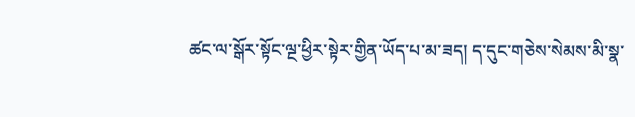ཚང་ལ་སྒོར་སྟོང་ལྔ་ཕྱིར་སྟེར་གྱིན་ཡོད་པ་མ་ཟད། ད་དུང་གཅེས་སེམས་མི་སྣ་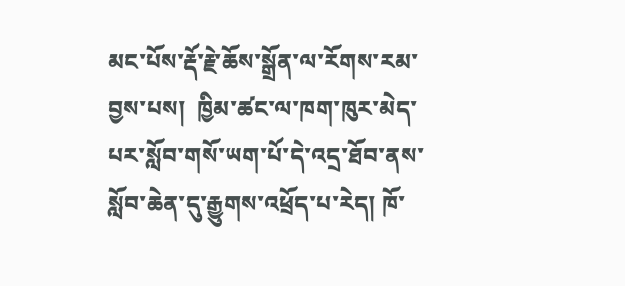མང་པོས་རྡོ་རྗེ་ཆོས་སྒྲོན་ལ་རོགས་རམ་བྱས་པས།  ཁྱིམ་ཚང་ལ་ཁག་ཁུར་མེད་པར་སློབ་གསོ་ཡག་པོ་དེ་འདྲ་ཐོབ་ནས་སློབ་ཆེན་དུ་རྒྱུགས་འཕྲོད་པ་རེད། ཁོ་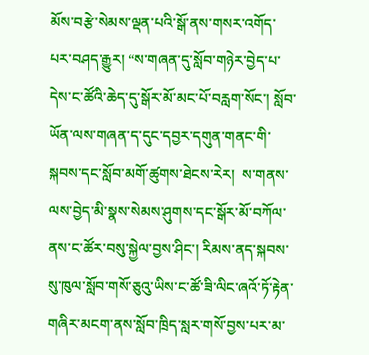མོས་བརྩེ་སེམས་ལྡན་པའི་སྒོ་ནས་གསར་འགོད་པར་བཤད་རྒྱུར། “ས་གཞན་དུ་སློབ་གཉེར་བྱེད་པ་དེས་ང་ཚོའི་ཆེད་དུ་སྒོར་མོ་མང་པོ་བརླག་སོང་། སློབ་ཡོན་ལས་གཞན་ད་དུང་དབྱར་དགུན་གནང་གི་སྐབས་དང་སློབ་མགོ་ཚུགས་ཐེངས་རེར།  ས་གནས་ལས་བྱེད་མི་སྣས་སེམས་ཤུགས་དང་སྒོར་མོ་བཀོལ་ནས་ང་ཚོར་བསུ་སྐྱེལ་བྱས་ཤིང་། རིམས་ནད་སྐབས་སུ་ཁུལ་སློབ་གསོ་ཅུའུ་ཡིས་ང་ཚོ་ཟི་ལིང་ཞའོ་ཏོ་རྟེན་གཞིར་མངག་ནས་སློབ་ཁྲིད་སླར་གསོ་བྱས་པར་མ་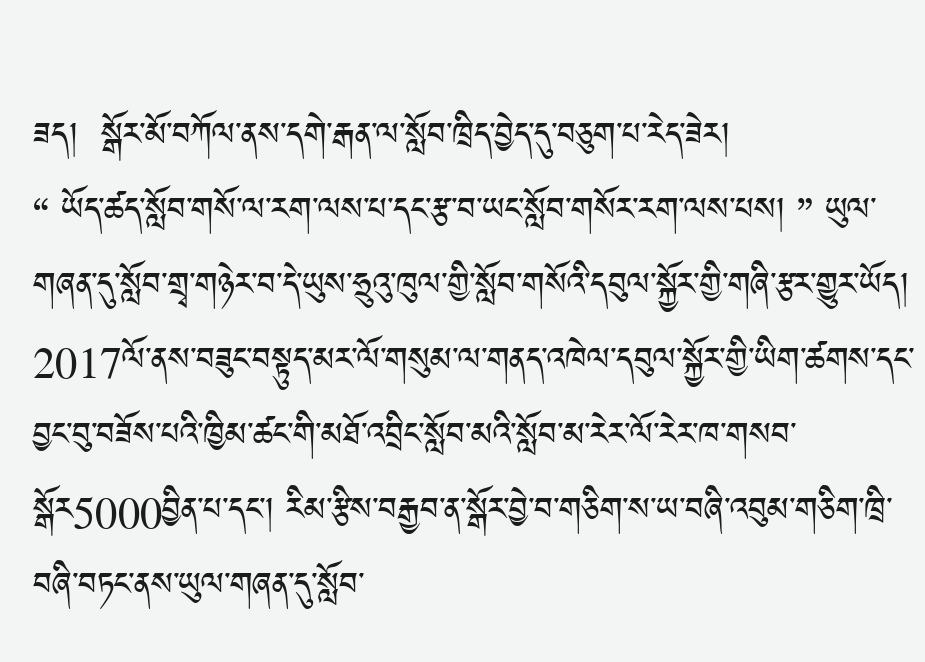ཟད།  སྒོར་མོ་བཀོལ་ནས་དགེ་རྒན་ལ་སློབ་ཁྲིད་བྱེད་དུ་བཅུག་པ་རེད་ཟེར།
“ ཡོད་ཚད་སློབ་གསོ་ལ་རག་ལས་པ་དང་རྩ་བ་ཡང་སློབ་གསོར་རག་ལས་པས། ” ཡུལ་གཞན་དུ་སློབ་གྲྭ་གཉེར་བ་དེ་ཡུས་ཧྲུའུ་ཁུལ་གྱི་སློབ་གསོའི་དབུལ་སྐྱོར་གྱི་གཞི་རྩར་གྱུར་ཡོད། 2017ལོ་ནས་བཟུང་བསྟུད་མར་ལོ་གསུམ་ལ་གནད་འཁེལ་དབུལ་སྐྱོར་གྱི་ཡིག་ཚགས་དང་བྱང་བུ་བཟོས་པའི་ཁྱིམ་ཚང་གི་མཐོ་འབྲིང་སློབ་མའི་སློབ་མ་རེར་ལོ་རེར་ཁ་གསབ་སྒོར5000བྱིན་པ་དང་། རིམ་རྩིས་བརྒྱབ་ན་སྒོར་བྱེ་བ་གཅིག་ས་ཡ་བཞི་འབུམ་གཅིག་ཁྲི་བཞི་བཏང་ནས་ཡུལ་གཞན་དུ་སློབ་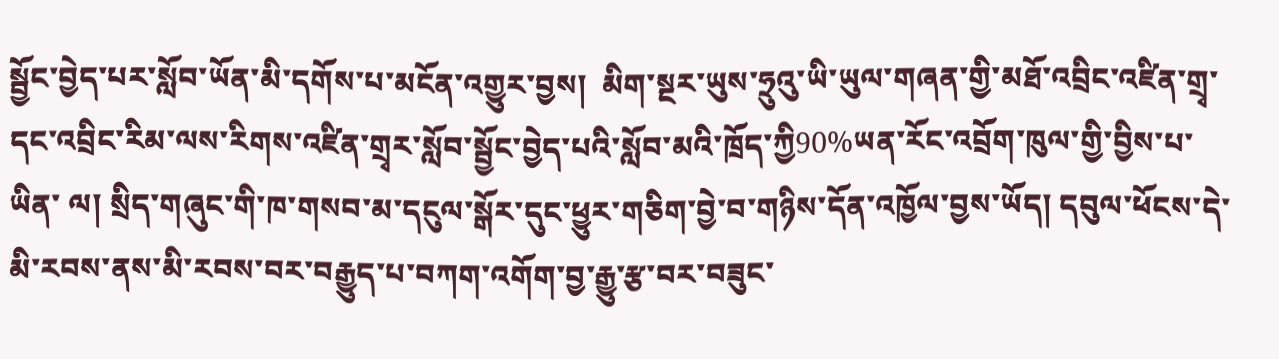སྦྱོང་བྱེད་པར་སློབ་ཡོན་མི་དགོས་པ་མངོན་འགྱུར་བྱས།  མིག་སྔར་ཡུས་ཧྲུའུ་ཡི་ཡུལ་གཞན་གྱི་མཐོ་འབྲིང་འཛིན་གྲྭ་དང་འབྲིང་རིམ་ལས་རིགས་འཛིན་གྲྭར་སློབ་སྦྱོང་བྱེད་པའི་སློབ་མའི་ཁྲོད་ཀྱི90%ཡན་རོང་འབྲོག་ཁུལ་གྱི་བྱིས་པ་ཡིན་ ལ། སྲིད་གཞུང་གི་ཁ་གསབ་མ་དངུལ་སྒོར་དུང་ཕྱུར་གཅིག་བྱེ་བ་གཉིས་དོན་འཁྱོལ་བྱས་ཡོད། དབུལ་ཕོངས་དེ་མི་རབས་ནས་མི་རབས་བར་བརྒྱུད་པ་བཀག་འགོག་བྱ་རྒྱུ་རྩ་བར་བཟུང་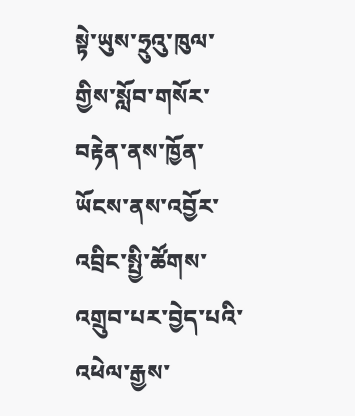སྟེ་ཡུས་ཧྲུའུ་ཁུལ་གྱིས་སློབ་གསོར་བརྟེན་ནས་ཁྱོན་ཡོངས་ནས་འབྱོར་འབྲིང་སྤྱི་ཚོགས་འགྲུབ་པར་བྱེད་པའི་འཕེལ་རྒྱས་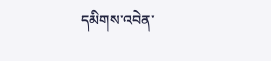དམིགས་འབེན་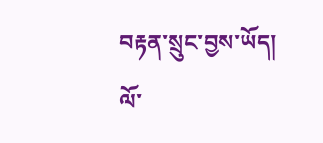བརྟན་སྲུང་བྱས་ཡོད།
ལོ་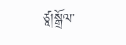ཙཱ།སྒྲོལ་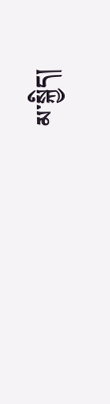མ་སྐྱིད།